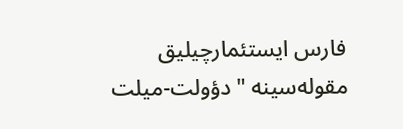فارس ايستئمارچيليق مقوله‌سينه "دؤولت-ميلت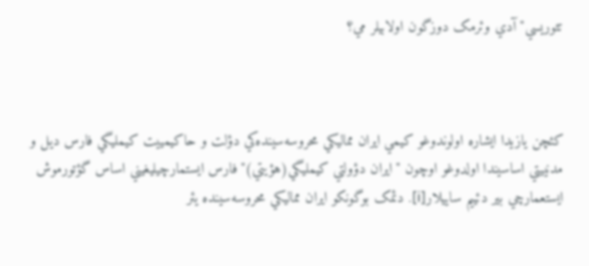تئوريسي" آدي وئرمک دوزگون اولابيلر مي؟



کئچن يازيدا ايشاره اولوندوغو کيمي ايران مماليکي محروسه‌سينده‌کي دؤلت و حاکيمييت کيمليگي فارس ديل و مدنييتي اساسيندا اولدوغو اوچون "ايران دؤولتي کيمليگي(هؤيتي)" فارس ايستمارچيليغيني اساس گؤتورموش ايستعمارچي بیر دئييم ساييلار[i]. دئمک بوگونکو ايران مماليکي محروسه‌سينده يئر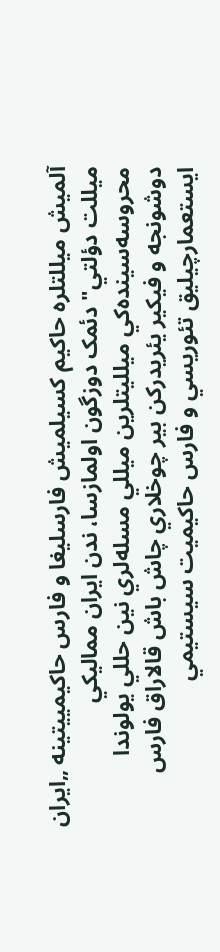آلميش ميللتلره حاکيم کسيلميش فارسليغا و فارس حاکيمييتينه „ايران ميللت دؤلتي" دئمک دوزگون اولمازسا، ندن ايران مماليکي محروسه‌سينده‌کي ميلليتلرين ميللي مسله‌لري نين حللي يولوندا دوشونجه و فيکير يئريدرکن بير چوخلاري چاش باش قالاراق فارس ايستعمارچيليق تئوريسي و فارس حاکيميت سيستيمي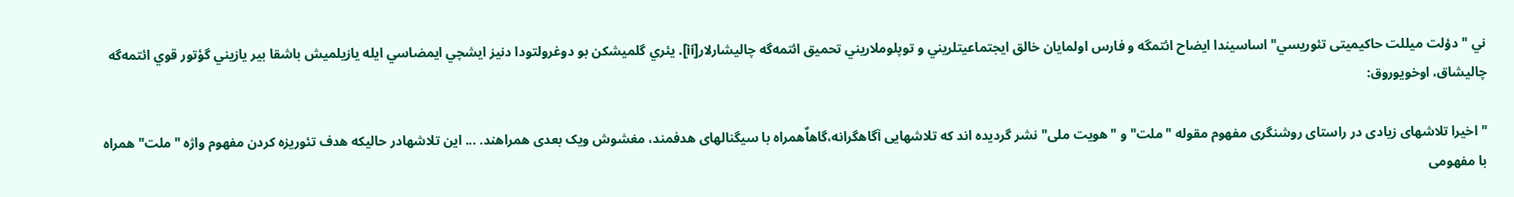ني "دؤلت ميللت حاکیمیتی تئوريسي" اساسیندا ایضاح ائتمگه و فارس اولمايان خالق ايجتماعيتلريني و توپلوملاريني تحميق ائتمه‌گه چاليشارلار[ii]. يئري گلميشکن بو دوغرولتودا دنيز ايشچي ايمضاسي ايله يازيلميش باشقا بير يازيني گؤتور قوي ائتمه‌گه چاليشاق، اوخويوروق:

"اخیرا تلاشهای زیادی در راستای روشنگری مفهوم مقوله "ملت" و "هویت ملی" نشر گردیده اند که تلاشهایی آگاهگرانه،گاهاٌهمراه با سیگنالهای هدفمند، مغشوش ویک بعدی همراهند. ... این تلاشهادر حالیکه هدف تئوریزه کردن مفهوم واژه "ملت" همراه با مفهومی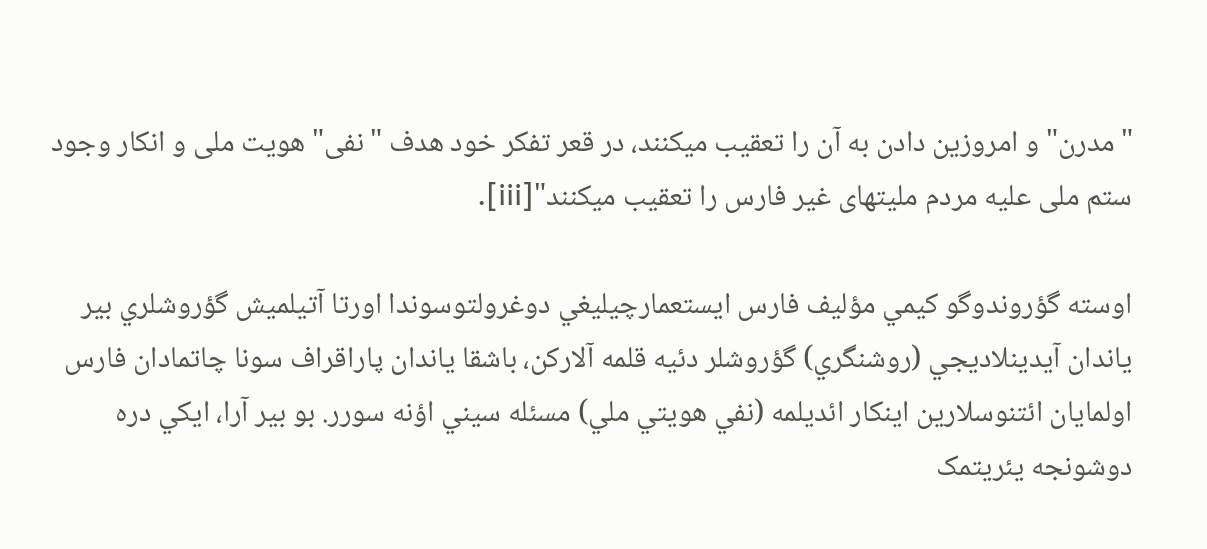"مدرن" و امروزین دادن به آن را تعقیب میکنند، در قعر تفکر خود هدف "نفی" هویت ملی و انکار وجود ستم ملی علیه مردم ملیتهای غیر فارس را تعقیب میکنند"[iii].

اوسته گؤروندوگو کيمي مؤليف فارس ايستعمارچيليغي دوغرولتوسوندا اورتا آتيلميش گؤروشلري بير ياندان آيدينلاديجي (روشنگري) گؤروشلر دئيه قلمه آلارکن، باشقا ياندان پاراقراف سونا چاتمادان فارس اولمايان ائتنوسلارين اينکار ائدیلمه (نفي هويتي ملي) مسئله سيني اؤنه سورر. بو بير آرا، ايکي دره دوشونجه يئريتمک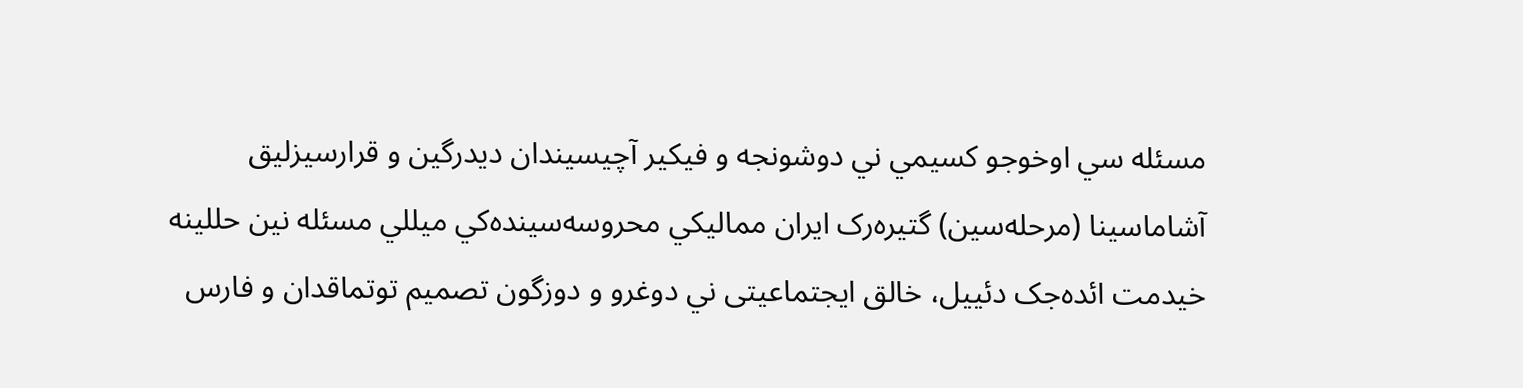مسئله سي اوخوجو کسيمي ني دوشونجه و فيکير آچيسيندان ديدرگين و قرارسيزليق آشاماسينا (مرحله‌سين) گتيره‌رک ايران مماليکي محروسه‌سينده‌کي ميللي مسئله نین حللينه خيدمت ائده‌جک دئييل، خالق ايجتماعيتی ني دوغرو و دوزگون تصميم توتماقدان و فارس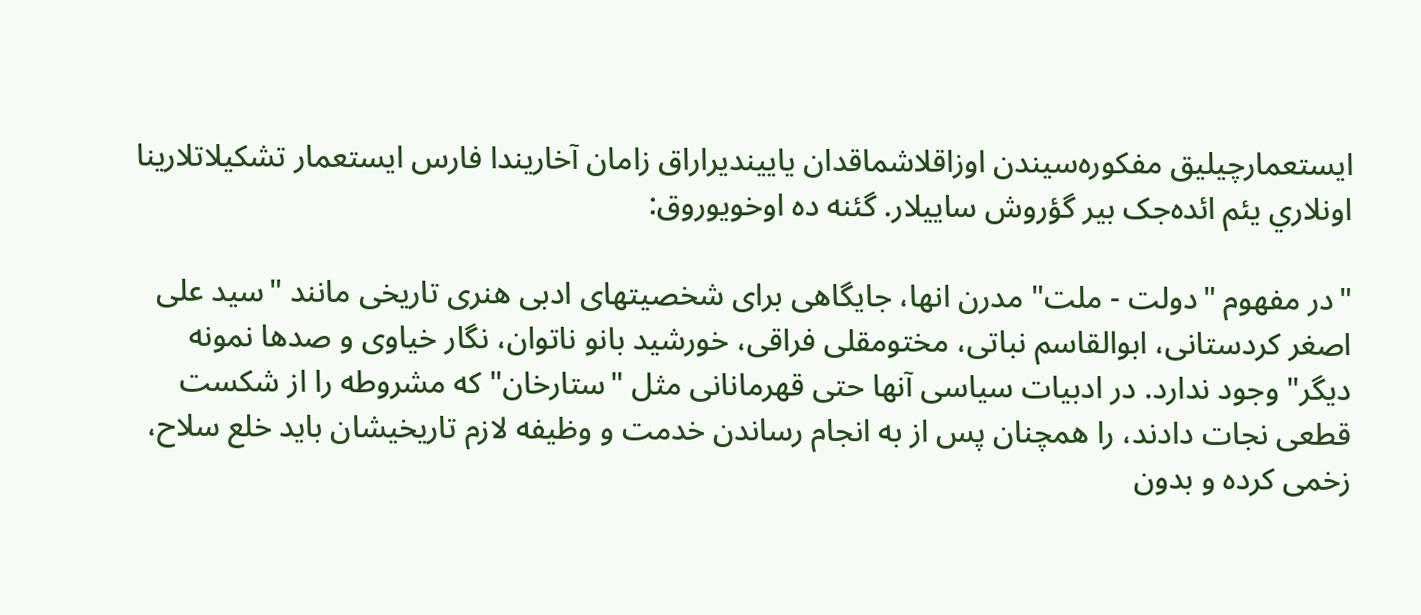ايستعمارچيليق مفکوره‌سيندن اوزاقلاشماقدان يايينديراراق زامان آخاريندا فارس ايستعمار تشکيلاتلارينا اونلاري يئم ائده‌جک بير گؤروش ساييلار. گئنه ده اوخويوروق:

"در مفهوم "دولت - ملت" مدرن انها، جایگاهی برای شخصیتهای ادبی هنری تاریخی مانند "سید علی اصغر کردستانی، ابوالقاسم نباتی، مختومقلی فراقی، خورشید بانو ناتوان، نگار خیاوی و صدها نمونه دیگر" وجود ندارد. در ادبیات سیاسی آنها حتی قهرمانانی مثل "ستارخان" که مشروطه را از شکست قطعی نجات دادند، را همچنان پس از به انجام رساندن خدمت و وظیفه لازم تاریخیشان باید خلع سلاح، زخمی کرده و بدون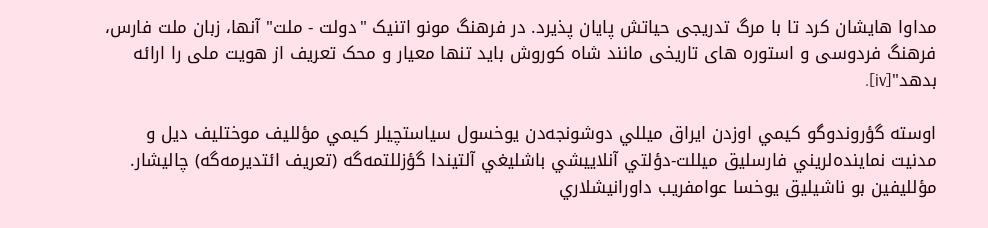مداوا هایشان کرد تا با مرگ تدریجی حیاتش پایان پذیرد. در فرهنگ مونو اتنیک "دولت - ملت" آنها، زبان ملت فارس، فرهنگ فردوسی و استوره های تاریخی مانند شاه کوروش باید تنها معیار و محک تعریف از هویت ملی را ارائه بدهد"[iv].

اوسته گؤروندوگو کيمي اوزدن ايراق ميللي دوشونجه‌دن يوخسول سياستچيلر کيمي مؤلليف موختليف ديل و مدنيت نماينده‌لريني فارسليق ميللت-دؤلتي آنلاييشي باشليغي آلتيندا گؤزللتمه‌گه (تعريف ائتديرمه‌گه) چاليشار. مؤلليفين بو ناشيليق يوخسا عوامفريب داورانيشلاري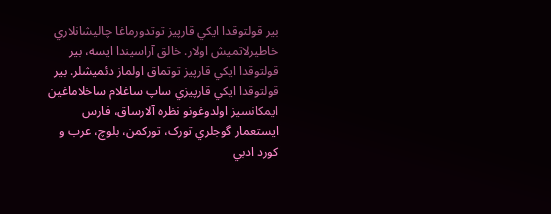بير قولتوقدا ايکي قارپيز توتدورماغا چاليشانلاري خاطيرلاتميش اولار. خالق آراسيندا ايسه، بير قولتوقدا ايکي قارپيز توتماق اولماز دئميشلر. بير قولتوقدا ايکي قارپيزي ساپ ساغلام ساخلاماغين ايمکانسيز اولدوغونو نظره آلارساق، فارس ايستعمار گوجلري تورک، تورکمن، بلوچ، عرب و کورد ادبي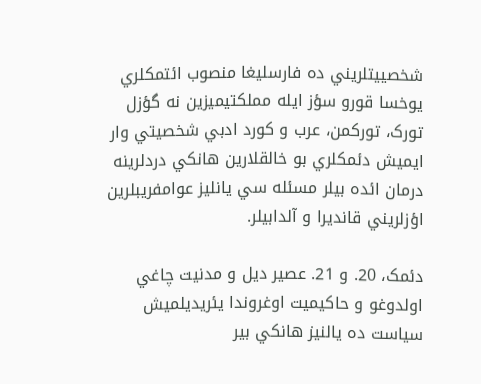شخصييتلريني ده فارسليغا منصوب ائتمکلري يوخسا قورو سؤز ايله مملکتيميزين نه گؤزل تورک، تورکمن، عرب و کورد ادبي شخصيتي وار ايميش دئمکلري بو خالقلارين هانکي دردلرينه درمان ائده بيلر مسئله سي يانليز عوامفريبلرين اؤزلريني قانديرا و آلدابيلر.

دئمک، 20. و 21. عصير ديل و مدنيت چاغي اولدوغو و حاکيميت اوغروندا يئريديلميش سياست ده يالنيز هانکي بير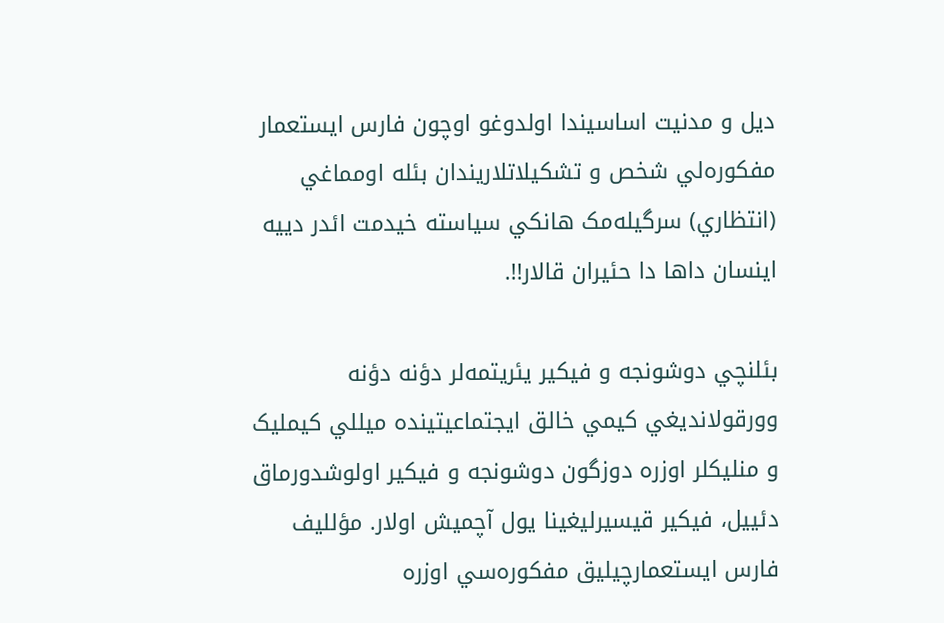ديل و مدنيت اساسیندا اولدوغو اوچون فارس ايستعمار مفکوره‌لي شخص و تشکيلاتلاريندان بئله اومماغي (انتظاري) سرگيله‌مک هانکي سياسته خيدمت ائدر دييه اينسان داها دا حئيران قالار!!.

بئلنچي دوشونجه و فيکير يئريتمه‌لر دؤنه دؤنه وورقولانديغي کيمي خالق ايجتماعيتينده ميللي کيمليک و منليکلر اوزره دوزگون دوشونجه و فيکير اولوشدورماق دئييل، فيکير قيسيرليغينا يول آچميش اولار. مؤلليف فارس ايستعمارچيليق مفکوره‌سي اوزره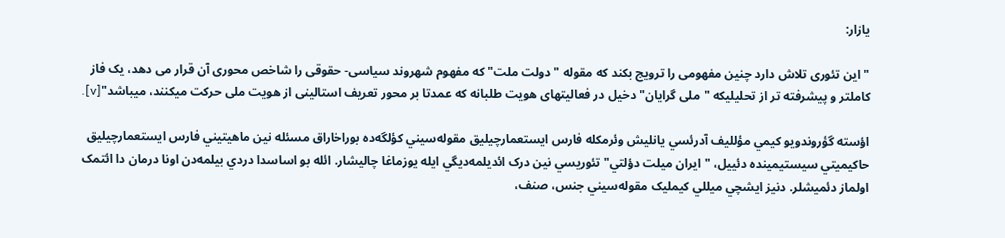يازار:

" این تئوری تلاش دارد چنین مفهومی را ترویج بکند که مقوله "دولت ملت" که مفهوم شهروند سیاسی- حقوقی را شاخص محوری آن قرار می دهد، یک فاز کاملتر و پیشرفته تر از تحلیلیکه "ملی گرایان" دخیل در فعالیتهای هویت طلبانه که عمدتا بر محور تعریف استالینی از هویت ملی حرکت میکنند، میباشد"[v].

اؤسته گؤروندويو کيمي مؤلليف آدرئسي يانليش وئرمکله فارس ايستعمارچيليق مقوله‌سيني کؤلگه‌ده بوراخاراق مسئله نین ماهيتيني فارس ايستعمارچيليق حاکيميتي سيستيمينده دئييل، "ايران ميلت دؤلتي" تئوريسي نين درک ائديلمه‌ديگي ايله يوزماغا چاليشار. ائله بو اساسدا دردي بيلمه‌دن اونا درمان دا ائتمک اولماز دئميشلر. دنيز ايشچي ميللي کيمليک مقوله‌سيني جنس، صنف،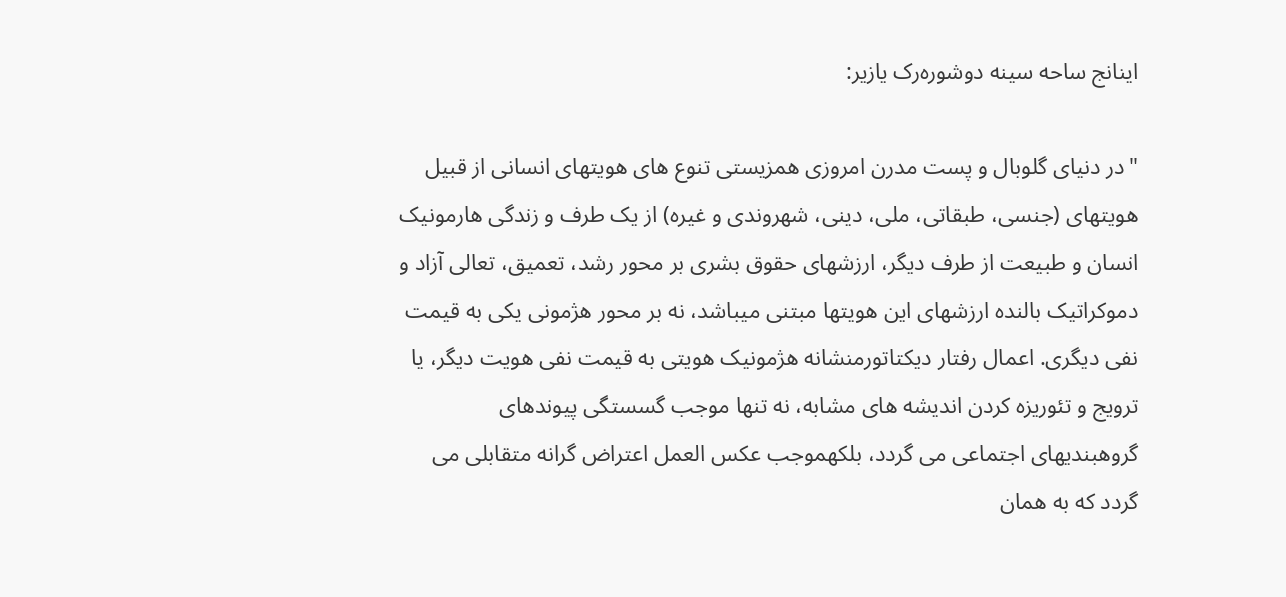اينانج ساحه سينه دوشوره‌رک يازير:

"در دنیای گلوبال و پست مدرن امروزی همزیستی تنوع های هویتهای انسانی از قبیل هویتهای (جنسی، طبقاتی، ملی، دینی، شهروندی و غیره) از یک طرف و زندگی هارمونیک انسان و طبیعت از طرف دیگر، ارزشهای حقوق بشری بر محور رشد، تعمیق، تعالی آزاد و دموکراتیک بالنده ارزشهای این هویتها مبتنی میباشد، نه بر محور هژمونی یکی به قیمت نفی دیگری. اعمال رفتار دیکتاتورمنشانه هژمونیک هویتی به قیمت نفی هویت دیگر، یا ترویج و تئوریزه کردن اندیشه های مشابه، نه تنها موجب گسستگی پیوندهای گروهبندیهای اجتماعی می گردد، بلکهموجب عکس العمل اعتراض گرانه متقابلی می گردد که به همان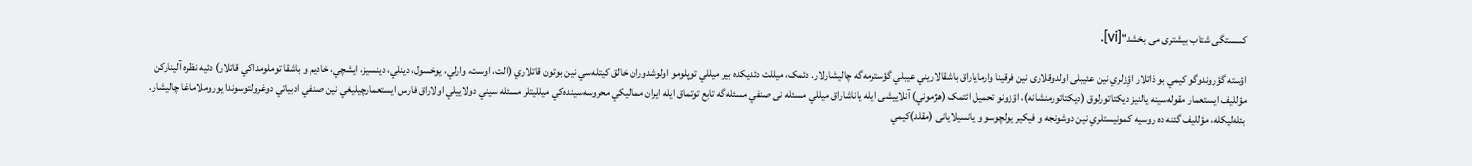کسستگی شتاب بیشتری می بخشد"[vi].

اؤسته گؤروندوگو کيمي بو ذاتلار اؤِزلري نین عئیبلی اولدوقلاری نین فرقینا وارمایاراق باشقالاريني عیبلي گؤسترمه‌گه چاليشارلار. دئمک، ميللت دئديکده بير ميللي توپلومو اولوشدوران خالق کيتله‌سي نين بوتون قاتلاري (الت، اوست، وارلي، يوخسول، دينلي، دينسيز، ايشچي، خاديم و باشقا توملومداکي قاتلار) دئيه نظره آلينارکن مؤلليف ايستعمار مقوله‌سينه يالنيز ديکتاتورلوق (ديکتاتورمنشانه)، اؤزونو تحميل ائتمک (هژموني) آنلاییشی ایله یاناشاراق ميللي مسئله نی صنفي مسئله‌گه تابع توتماق ايله ايران مماليکي محروسه‌سينده‌کي ميلليتلر مسئله سيني دولاييلي اولاراق فارس ايستعمارچيليغي نين صنفي ادبياتي دوغرولتوسوندا يوروملاماغا چاليشار. بئله‌ليکله، مؤلليف گئنه ده روسيه کمونيستلري نين دوشونجه و فيکير يولچوسو و یانسیلایانی (مقلد)کيمي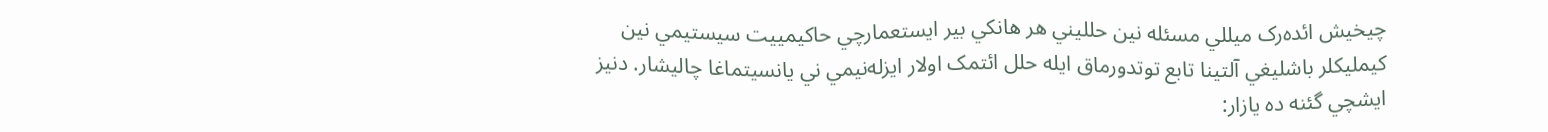چيخيش ائده‌رک ميللي مسئله نين حلليني هر هانکي بير ايستعمارچي حاکيمييت سيستيمي نين کيمليکلر باشليغي آلتینا تابع توتدورماق ايله حلل ائتمک اولار ايزله‌نيمي ني يانسيتماغا چاليشار. دنيز ايشچي گئنه ده يازار: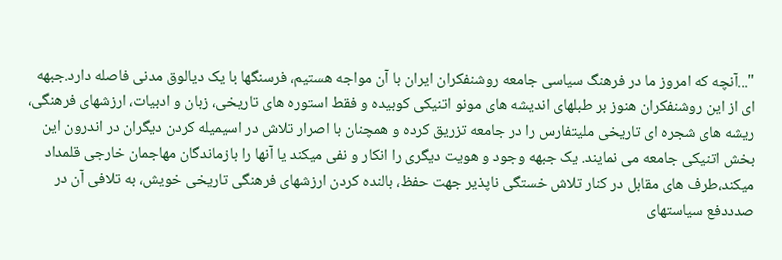"...آنچه که امروز ما در فرهنگ سیاسی جامعه روشنفکران ایران با آن مواجه هستیم، فرسنگها با یک دیالوق مدنی فاصله دارد.جبهه ای از این روشنفکران هنوز بر طبلهای اندیشه های مونو اتنیکی کوبیده و فقط استوره های تاریخی، زبان و ادبیات، ارزشهای فرهنگی، ریشه های شجره ای تاریخی ملیتفارس را در جامعه تزریق کرده و همچنان با اصرار تلاش در اسیمیله کردن دیگران در اندرون این بخش اتنیکی جامعه می نمایند. یک جبهه وجود و هویت دیگری را انکار و نفی میکند یا آنها را بازماندگان مهاجمان خارجی قلمداد میکند،طرف های مقابل در کنار تلاش خستگی ناپذیر جهت حفظ، بالنده کردن ارزشهای فرهنگی تاریخی خویش، به تلافی آن در صدددفع سیاستهای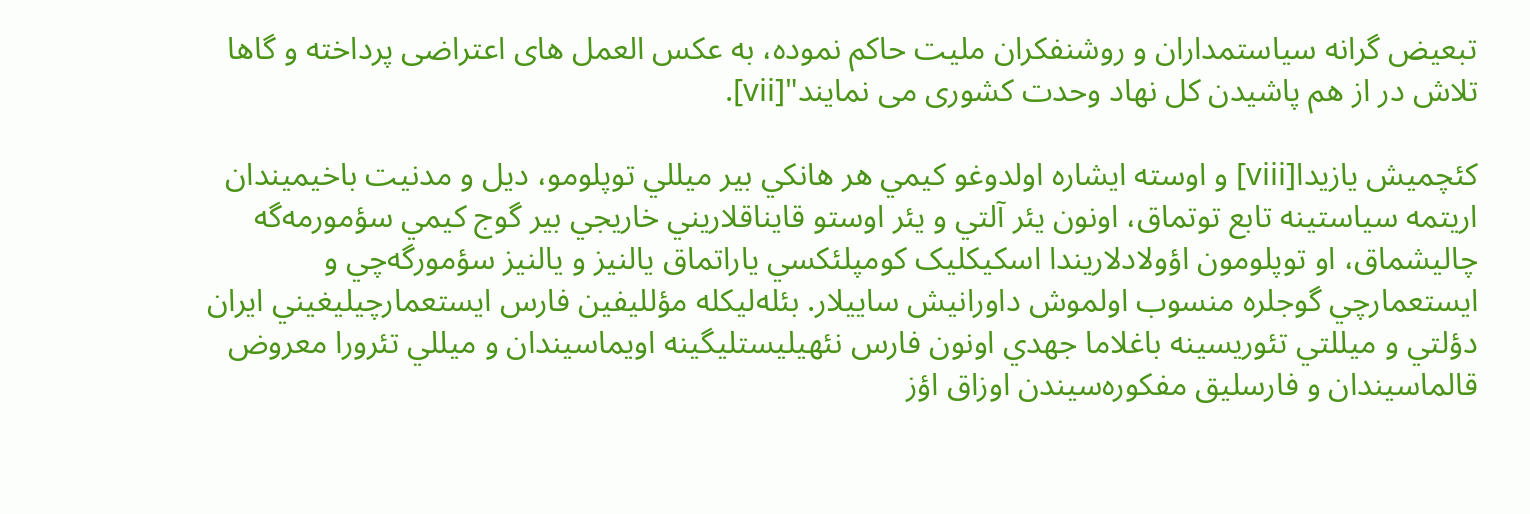تبعیض گرانه سیاستمداران و روشنفکران ملیت حاکم نموده، به عکس العمل های اعتراضی پرداخته و گاها تلاش در از هم پاشیدن کل نهاد وحدت کشوری می نمایند"[vii].

کئچميش يازيدا[viii] و اوسته ايشاره اولدوغو کيمي هر هانکي بير ميللي توپلومو، ديل و مدنيت باخيميندان اريتمه سياستينه تابع توتماق، اونون يئر آلتي و يئر اوستو قايناقلاريني خاريجي بير گوج کيمي سؤمورمه‌گه چاليشماق، او توپلومون اؤولادلاريندا اسکيکليک کومپلئکسي ياراتماق يالنيز و يالنيز سؤمورگه‌چي و ايستعمارچي گوجلره منسوب اولموش داورانيش ساييلار. بئله‌ليکله مؤلليفين فارس ايستعمارچيليغيني ايران دؤلتي و ميللتي تئوريسينه باغلاما جهدي اونون فارس نئهيليستليگينه اويماسيندان و ميللي تئرورا معروض قالماسيندان و فارسليق مفکوره‌سيندن اوزاق اؤز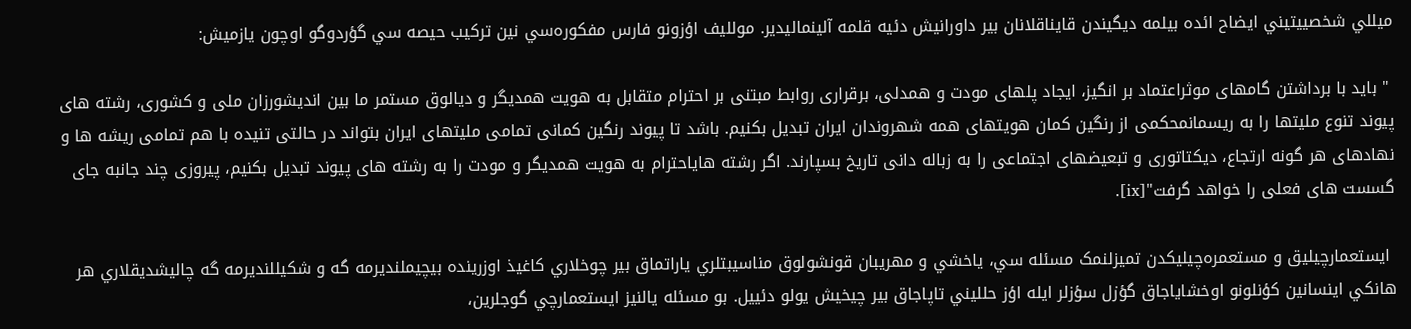ميللي شخصييتيني ايضاح ائده بيلمه‌ دیگیندن قايناقلانان بير داورانيش دئيه قلمه آلينماليدير. مولليف اؤزونو فارس مفکوره‌سي نين ترکيب حيصه سي گؤردوگو اوچون يازميش:

 " باید با برداشتن گامهای موثراعتماد بر انگیز، ایجاد پلهای مودت و همدلی، برقراری روابط مبتنی بر احترام متقابل به هویت همدیگر و دیالوق مستمر ما بین اندیشورزان ملی و کشوری، رشته های پیوند تنوع ملیتها را به ریسمانمحکمی از رنگین کمان هویتهای همه شهروندان ایران تبدیل بکنیم. باشد تا پیوند رنگین کمانی تمامی ملیتهای ایران بتواند در حالتی تنیده با هم تمامی ریشه ها و نهادهای هر گونه ارتجاع، دیکتاتوری و تبعیضهای اجتماعی را به زباله دانی تاریخ بسپارند. اگر رشته هایاحترام به هویت همدیگر و مودت را به رشته های پیوند تبدیل بکنیم، پیروزی چند جانبه جای گسست های فعلی را خواهد گرفت"[ix].

 ايستعمارچيليق و مستعمره‌چيليکدن تميزلنمک مسئله سي، ياخشي و مهريبان قونشولوق مناسيبتلري یاراتماق بير چوخلاري کاغيذ اوزرينده بيچيملنديرمه‌ گه و شکيللنديرمه‌ گه چاليشديقلاري هر هانکي اينسانين کؤنلونو اوخشاياجاق گؤزل سؤزلر ايله اؤز حلليني تاپاجاق بير چيخيش يولو دئييل. بو مسئله يالنيز ايستعمارچي گوجلرين،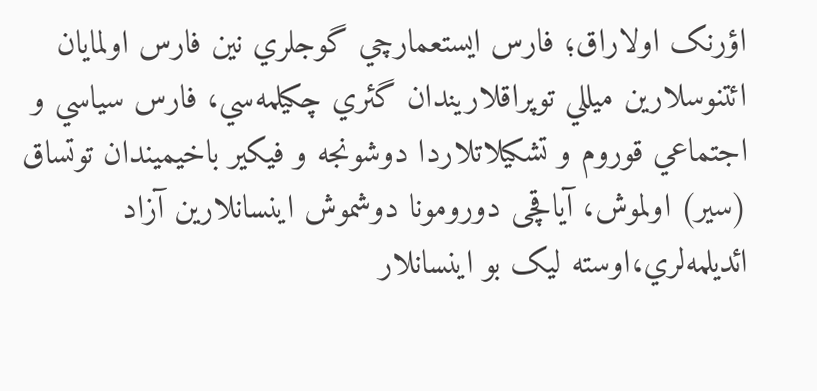اؤرنک اولاراق؛ فارس ايستعمارچي گوجلري نين فارس اولمايان ائتنوسلارين ميللي توپراقلاريندان گئري چکيلمه‌سي، فارس سياسي و اجتماعي قوروم و تشکيلاتلاردا دوشونجه و فيکير باخيميندان توتساق (سير) اولموش، آیاقچی دورومونا دوشموش اينسانلارين آزاد ائديلمه‌لري،اوسته ليک بو اينسانلار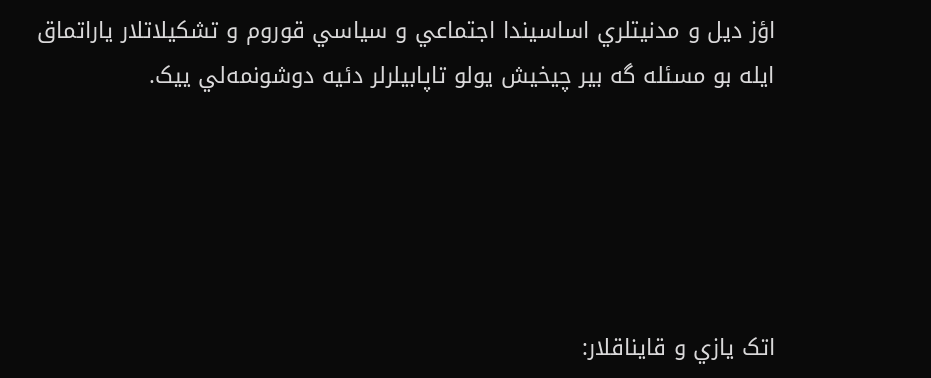اؤز ديل و مدنيتلري اساسيندا اجتماعي و سياسي قوروم و تشکيلاتلار ياراتماق ايله بو مسئله‌ گه بير چيخيش يولو تاپابيلرلر دئيه دوشونمه‌لي یيک.





اتک يازي و قايناقلار: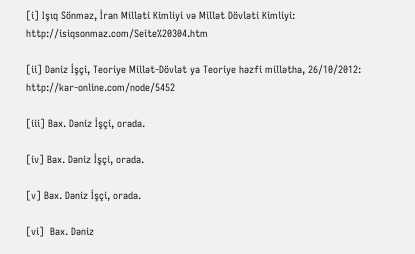[i] Işıq Sönməz, İran Milləti Kimliyi və Millət Dövləti Kimliyi: http://isiqsonmaz.com/Seite%20304.htm

[ii] Dəniz İşçi, Teoriye Millət-Dövlət ya Teoriye həzfi millətha, 26/10/2012: http://kar-online.com/node/5452

[iii] Bax. Dəniz İşçi, orada.

[iv] Bax. Dəniz İşçi, orada.

[v] Bax. Dəniz İşçi, orada.

[vi]  Bax. Dəniz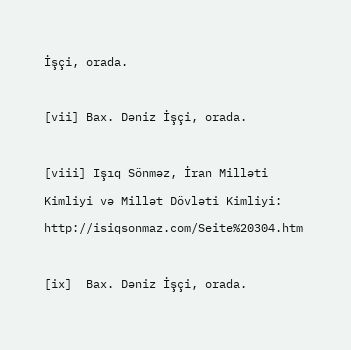İşçi, orada.

[vii] Bax. Dəniz İşçi, orada.

[viii] Işıq Sönməz, İran Milləti Kimliyi və Millət Dövləti Kimliyi: http://isiqsonmaz.com/Seite%20304.htm

[ix]  Bax. Dəniz İşçi, orada.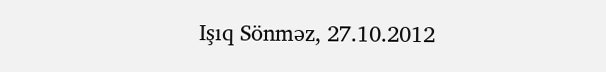Işıq Sönməz, 27.10.2012